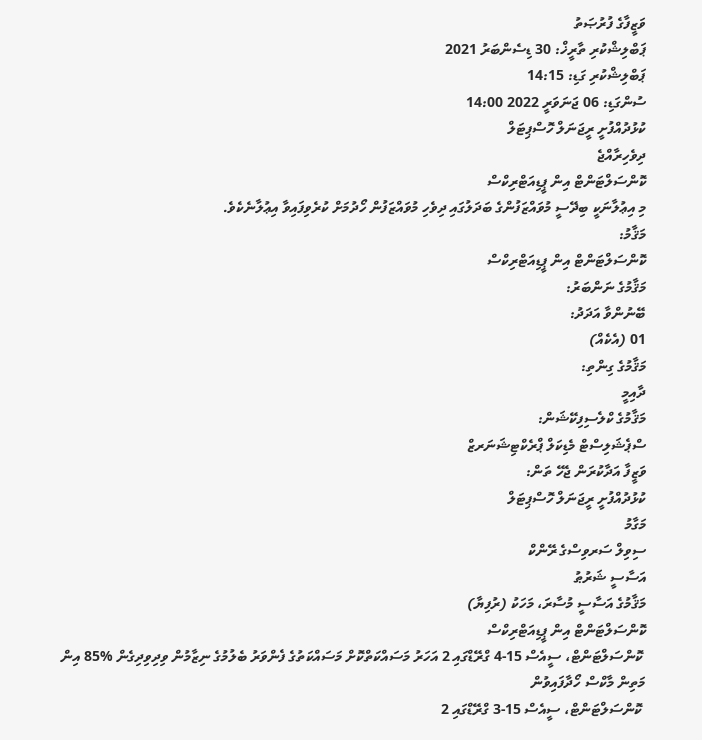ވަޒީފާގެ ފުރުޞަތު
ޕަބްލިޝްކުރި ތާރީޚް: 30 ޑިސެންބަރު 2021
ޕަބްލިޝްކުރި ގަޑި: 14:15
ސުންގަޑި: 06 ޖަނަވަރީ 2022 14:00
ކުޅުދުއްފުށީ ރީޖަނަލް ހޮސްޕިޓަލް
ދިވެހިރާއްޖެ
ކޮންސަލްޓަންޓް އިން ޕީޑިއަޓްރިކްސް
މި އިޢުލާނަކީ ބިދޭސީ މުވައްޒަފުންގެ ބަދަލުގައި ދިވެހި މުވައްޒަފުން ހޯދުމަށް ކުރެވިފައިވާ އިޢުލާނެކެވެ.
މަޤާމު:
ކޮންސަލްޓަންޓް އިން ޕީޑިއަޓްރިކްސް
މަޤާމުގެ ނަންބަރު:
ބޭނުންވާ އަދަދު:
01 (އެކެއް)
މަޤާމުގެ ގިންތި:
ދާއިމީ
މަޤާމުގެ ކްލެސިފިކޭޝަން:
ސްޕެޝަލިސްޓް މެޑިކަލް ޕްރެކްޓިޝަނަރޒް
ވަޒީފާ އަދާކުރަން ޖެހޭ ތަން:
ކުޅުދުއްފުށީ ރީޖަނަލް ހޮސްޕިޓަލް
މަގާމު
ސިވިލް ސަރވިސްގެ ރޭންކް
އަސާސީ ޝަރުޠު
މަޤާމުގެ އަސާސީ މުސާރަ، މަހަކު (ރުފިޔާ)
ކޮންސަލްޓަންޓް އިން ޕީޑިއަޓްރިކްސް
 ކޮންސަލްޓަންޓް، ސީއެސް 15-4 ގްރޭޑްގައި 2 އަހަރު މަސައްކަތްކޮށް މަސައްކަތުގެ ފެންވަރު ބެލުމުގެ ނިޒާމުން ވިދިވިދިގެން %85 އިން މަތިން މާކްސް ހޯދާފައިވުން
 ކޮންސަލްޓަންޓް، ސީއެސް 15-3 ގްރޭޑްގައި 2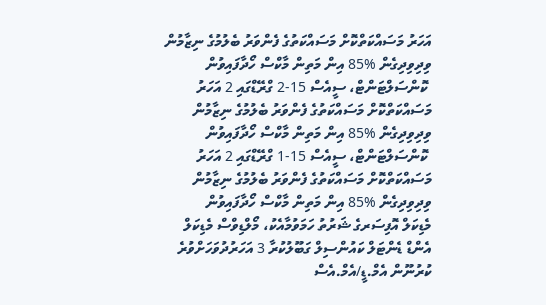އަހަރު މަސައްކަތްކޮށް މަސައްކަތުގެ ފެންވަރު ބެލުމުގެ ނިޒާމުން ވިދިވިދިގެން %85 އިން މަތިން މާކްސް ހޯދާފައިވުން
 ކޮންސަލްޓަންޓް، ސީއެސް 15-2 ގްރޭޑްގައި 2 އަހަރު މަސައްކަތްކޮށް މަސައްކަތުގެ ފެންވަރު ބެލުމުގެ ނިޒާމުން ވިދިވިދިގެން %85 އިން މަތިން މާކްސް ހޯދާފައިވުން
 ކޮންސަލްޓަންޓް، ސީއެސް 15-1 ގްރޭޑްގައި 2 އަހަރު މަސައްކަތްކޮށް މަސައްކަތުގެ ފެންވަރު ބެލުމުގެ ނިޒާމުން ވިދިވިދިގެން %85 އިން މަތިން މާކްސް ހޯދާފައިވުން
މެޑިކަލް އޮފިސަރގެ ޝަރުތު ހަމަވުމާއެކު، މޯލްޑިވްސް މެޑިކަލް އެންޑް ޑެންޓަލް ކައުންސިލް ގަބޫލުކުރާ 3 އަހަރުދުވަހަށްވުރެ ކުރުނޫން އެމް.ޑީ/އެމް.އެސް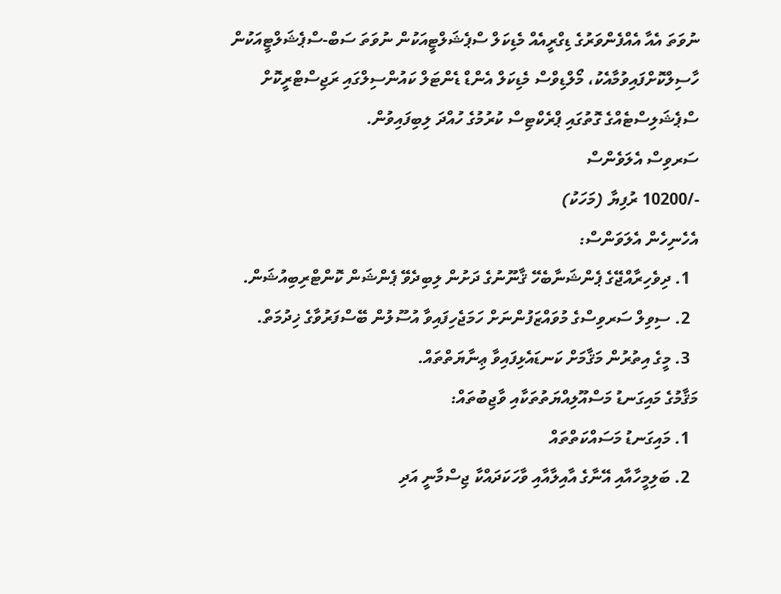ނުވަތަ އެއާ އެއްފެންވަރުގެ ޑިގްރީއެއް މެޑިކަލް ސްޕެޝަލްޓީއަކުން ނުވަތަ ސަބް-ސްޕެޝަލްޓީއަކުން ހާސިލްކޮށްފައިވުމާއެކު، މޯލްޑިވްސް މެޑިކަލް އެންޑް ޑެންޓަލް ކައުންސިލްގައި ރަޖިސްޓްރީކޮށް ސްޕެޝަލިސްޓެއްގެ ގޮތުގައި ޕްރެކްޓިސް ކުރުމުގެ ހުއްދަ ލިބިފައިވުން.
ސަރވިސް އެލަވެންސް
-/10200 ރުފިޔާ (މަހަކު)
އެހެނިހެން އެލަވަންސް:
  1. ދިވެހިރާއްޖޭގެ ޕެންޝަނާބެހޭ ޤާނޫނުގެ ދަށުން ލިބިދެވޭ ޕެންޝަން ކޮންޓްރިބިއުޝަން.
  2. ސިވިލް ސަރވިސްގެ މުވައްޒަފުންނަށް ހަމަޖެހިފައިވާ އުސޫލުން ބޭސްފަރުވާގެ ޚިދުމަތް.
  3. މީގެ އިތުރުން މަޤާމަށް ކަނޑައެޅިފައިވާ ޢިނާޔަތްތައް.
މަޤާމުގެ މައިގަނޑު މަސްއޫލިއްޔަތުތަކާއި ވާޖިބުތައް:
  1. މައިގަނޑު މަސައްކަތްތައް
  2. ބަލިމީހާއާއި އޭނާގެ އާއިލާއާއި ވާހަކަދައްކާ ޖިސްމާނީ އަދި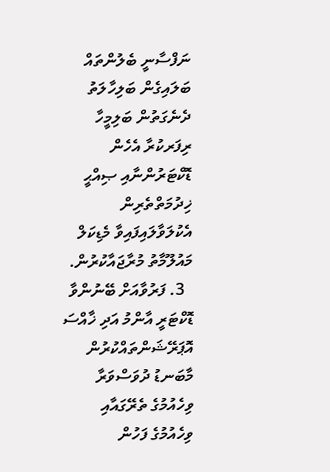ނަފްސާނީ ބެލުންތައް ބަލައިގެން ބަލިހާލަތު ދެނެގަތުން ބަލިމީހާ ރިފަރކުރާ އެހެން ޑޮކްޓަރުންނާއި ޞިއްޙީ ޚިދުމަތްތެރިން އެކުލަވާލައިފައިވާ މެޑިކަލް މައުލޫމާތު މުރާޖައާކުރުން.
  3. ފަރުވާއަށް ބޭނުންވާ ޑޮކްޓަރީ އާންމު އަދި ޚާއްސަ އޮޕަރޭޝަންތައްކުރުން މާބަނޑު ދުވަސްވަރާ ވިހެއުމުގެ ތެރޭގައާއި ވިހެއުމުގެ ފަހުން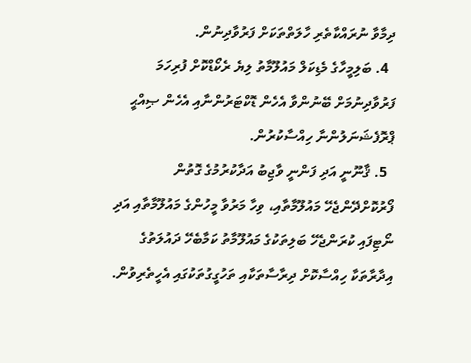ދިމާވާ ނުރައްކާތެރި ހާލަތްތަކަށް ފަރުވާދިނުން.
  4. ބަލިމީހާގެ މެޑިކަލް މައުލޫމާތު ލިޔެ ރެކޯޑްކޮށް ފުރިހަމަ ފަރުވާދިނުމަށް ބޭނުންވާ އެހެން ޑޮކްޓަރުންނާއި އެހެން ޞިއްޙީ ޕްރޮފެޝަނަލުންނާ ހިއްސާކުރުން.
  5. ޤާނޫނީ އަދި ފަންނީ ވާޖިބު އަދާކުރުމުގެ ގޮތުން ފޯރުކޮށްދޭންޖެހޭ މައުލޫމާތާއި، ވިހާ މަރުވާ މީހުންގެ މައުލޫމާތާއި އަދި ނޯޓިފައި ކުރަންޖެހޭ ބަލިތަކުގެ މައުލޫމާތު ކަމާބެހޭ ދައުލަތުގެ އިދާރާތަކާ ހިއްސާކޮށް ދިރާސާތަކާއި ތަހުގީގުތަކުގައި އެހީތެރިވުން.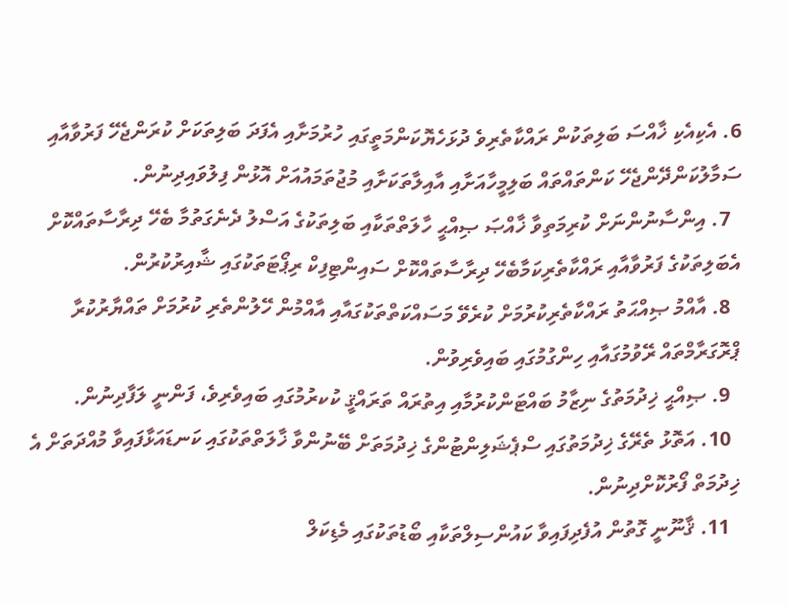6. އެކިއެކި ޚާއްސަ ބަލިތަކުން ރައްކާތެރިވެ ދުޅަހެޔޮކަންމަތީގައި ހުރުމަށާއި އެފަދަ ބަލިތަކަށް ކުރަންޖެހޭ ފަރުވާއާއި ސަމާލުކަންދޭންޖެހޭ ކަންތައްތައް ބަލިމީހާއަށާއި އާއިލާތަކަށާއި މުޖުތަމައުއަށް އޮޅުން ފިލުވައިދިނުން.
  7. އިންސާނުންނަށް ކުރިމަތިވާ ޚާއްޞަ ޞިއްޙީ ހާލަތްތަކާއި ބަލިތަކުގެ އަސްލު ދެނެގަތުމާ ބެހޭ ދިރާސާތައްކޮށް އެބަލިތަކުގެ ފަރުވާއާއި ރައްކާތެރިކަމާބެހޭ ދިރާސާތައްކޮށް ސައިންޓިފިކް ރިޕޯޓަތަކުގައި ޝާއިރުކުރުން.
  8. އާއްމު ޞިއްޙަތު ރައްކާތެރިކުރުމަށް ކުރެވޭ މަސައްކަތްތަކުގައާއި އާއްމުން ހޭލުންތެރި ކުރުމަށް ތައްޔާރުކުރާ ޕްރޮގަރާމްތައް ރޭވުމުގައާއި ހިންގުމުގައި ބައިވެރިވުން.
  9. ޞިއްޙީ ޚިދުމަތުގެ ނިޒާމު ބައްޓަންކުރުމާއި އިތުރައް ތަރައްޤީ ކުކރުމުގައި ބައިވެރިވެ، ފަންނީ ލަފާދިނުން.
  10. އަތޮޅު ތެރޭގެ ޚިދުމަތުގައި ސްޕެޝަލިންޓުންގެ ޚިދުމަތަށް ބޭނުންވާ ޚާލަތްތަކުގައި ކަނޑައަޅާފައިވާ މުއްދަތަށް އެ ޚިދުމަތް ފޯރުކޮށްދިނުން.
  11. ޤާނޫނީ ގޮތުން އުފެދިފައިވާ ކައުންސިލްތަކާއި ބޯޑުތަކުގައި މެޑިކަލް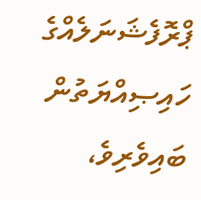ޕްރޮފެޝަނަލެއްގެ ހައިޞިއްޔަތުން ބައިވެރިވެ،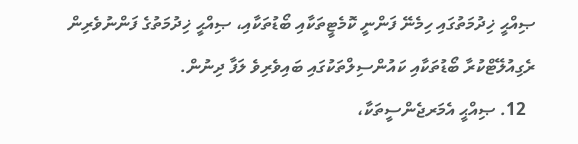ޞިއްޙީ ޚިދުމަތުގައި ހިމެނޭ ފަންނީ ކޮމެޓީތަކާއި ބޯޑުތަކާއި، ޞިއްޙީ ޚިދުމަތުގެ ފަންނުވެރިން ރެގިއުލޭޓްކުރާ ބޯޑުތަކާއި ކައުންސިލްތަކުގައި ބައިވެރިވެ ލަފާ ދިނުން.
  12. ޞިއްޙީ އެމަރޖެންސީތަކާ،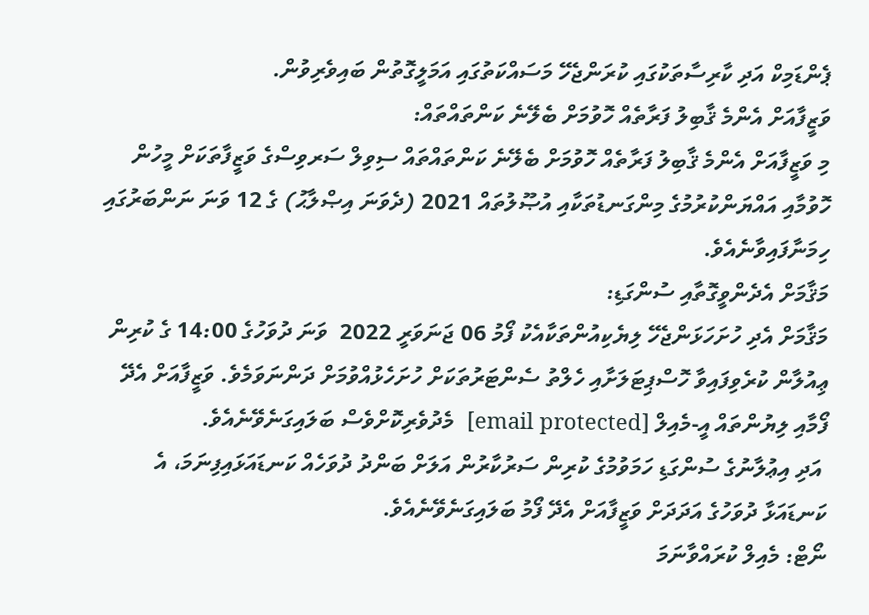ޕެންޑަމިކް އަދި ކާރިސާތަކުގައި ކުރަންޖެހޭ މަސައްކަތުގައި އަމަލީގޮތުން ބައިވެރިވުން.
ވަޒީފާއަށް އެންމެ ޤާބިލު ފަރާތެއް ހޮވުމަށް ބެލޭނެ ކަންތައްތައް:
މި ވަޒީފާއަށް އެންމެ ޤާބިލު ފަރާތެއް ހޮވުމަށް ބެލޭނެ ކަންތައްތައް ސިވިލް ސަރވިސްގެ ވަޒީފާތަކަށް މީހުން ހޮވުމާއި އައްޔަންކުރުމުގެ މިންގަނޑުތަކާއި އުޞޫލުތައް 2021 (ދެވަނަ އިޞްލާޙު) ގެ 12 ވަނަ ނަންބަރުގައި ހިމަނާފައިވާނެއެވެ.
މަޤާމަށް އެދެންވީގޮތާއި ސުންގަޑި:
މަޤާމަށް އެދި ހުށަހަޅަންޖެހޭ ލިޔެކިއުންތަކާއެކު ފޯމު 06 ޖަނަވަރީ 2022  ވަނަ ދުވަހުގެ 14:00 ގެ ކުރިން ޢިއުލާން ކުރެވިފައިވާ ހޮސްޕިޓަލަށާއި ހެލްތު ސެންޓަރުތަކަށް ހުށަހެޅުއްވުމަށް ދަންނަވަމެވެ. ވަޒީފާއަށް އެދޭ ފޯމާއި ލިޔުންތައް އީ-މެއިލް [email protected]  މެދުވެރިކޮށްވެސް ބަލައިގަނެވޭނެއެވެ.
 އަދި އިޢުލާނުގެ ސުންގަޑި ހަމަވުމުގެ ކުރިން ސަރުކާރުން އަލަށް ބަންދު ދުވަހެއް ކަނޑައަޅައިފިނަމަ، އެ ކަނޑައަޅާ ދުވަހުގެ އަދަދަށް ވަޒީފާއަށް އެދޭ ފޯމު ބަލައިގަނެވޭނެއެވެ.
ނޯޓް: މެއިލް ކުރައްވާނަމަ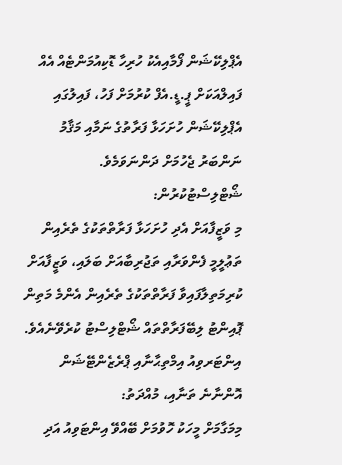އެޕްލިކޭޝަން ފޯމާއިއެކު ހުރިހާ ޑޮކިއުމަންޓެއް އެއް ފައިލްއަކަށް ޕީ.ޑީ.އެފް ކުރުމަށް ފަހު، ފައިލުގައި  އެޕްލިކޭޝަން ހުށަހަޅާ ފަރާތުގެ ނަމާއި މަޤާމު ނަންބަރު ޖެހުމަށް ދަންނަވަމެވެ.
ޝޯޓްލިސްޓުކުރުން:
މި ވަޒީފާއަށް އެދި ހުށަހަޅާ ފަރާތްތަކުގެ ތެރެއިން ތަޢުލީމީ ފެންވަރާއި ތަޖުރިބާއަށް ބަލައި، ވަޒީފާއަށް ކުރިމަތިލާފައިވާ ފަރާތްތަކުގެ ތެރެއިން އެންމެ މަތިން ޕޮއިންޓު ލިބޭފަރާތްތައް ޝޯޓްލިސްޓު ކުރެވޭނެއެވެ.
އިންޓަރވިއު އިމްތިޙާނާއި ޕްރެޒެންޓޭޝަން އޮންނާނެ ތަނާއި، މުއްދަތު:
މިމަގާމަށް މީހަކު ހޮވުމަށް ބޭއްވޭ އިންޓަވިއު އަދި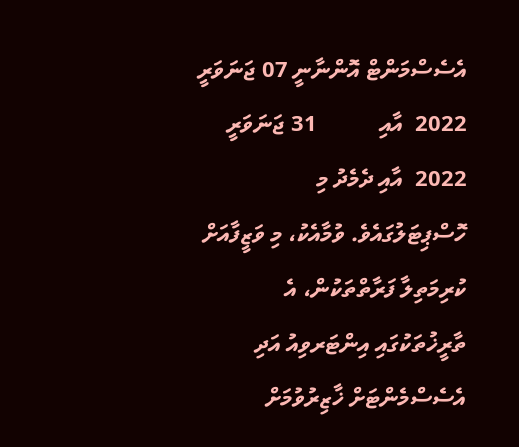އެސެސްމަންޓް އޮންނާނީ 07 ޖަނަވަރީ 2022  އާއި           31 ޖަނަވަރީ 2022  އާއި ދެމެދު މި ހޮސްޕިޓަލުގައެވެ. ވުމާއެކު، މި ވަޒީފާއަށް ކުރިމަތިލާ ފަރާތްތަކުން، އެ ތާރީޚުތަކުގައި އިންޓަރވިއު އަދި އެސެސްމެންޓަށް ޚާޒިރުވުމަށް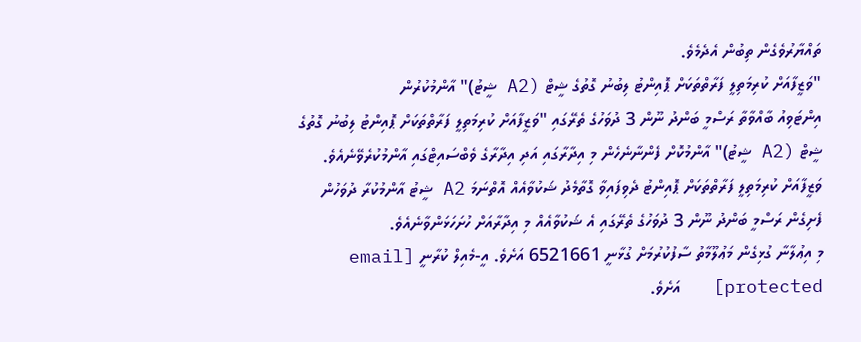ތައްޔާރުވެގެން ތިބުން އެދެމެވެ.
"ވަޒީފާއަށް ކުރިމަތިލީ ފަރާތްތަކަށް ޕޮއިންޓު ލިބުނު ގޮތުގެ ޝީޓް (A2 ޝީޓު)" އާންމުކުރުން
އިންޓަވިއު ބާއްވާތާ ރަސްމީ ބަންދު ނޫން 3 ދުވަހުގެ ތެރޭގައި "ވަޒީފާއަށް ކުރިމަތިލީ ފަރާތްތަކަށް ޕޮއިންޓު ލިބުނު ގޮތުގެ ޝީޓް (A2 ޝީޓު)" އާންމުކޮށް ފެންނާނެހެން މި އިދާރާގައި އަދި އިދާރާގެ ވެބްސައިޓްގައި އާންމުކުރެވޭނެއެވެ. ވަޒީފާއަށް ކުރިމަތިލީ ފަރާތްތަކަށް ޕޮއިންޓު ދެވިފައިވާ ގޮތާމެދު ޝަކުވާއެއް އޮތްނަމަ A2 ޝީޓު އާންމުކުރާ ދުވަހުން ފެށިގެން ރަސްމީ ބަންދު ނޫން 3 ދުވަހުގެ ތެރޭގައި އެ ޝަކުވާއެއް މި އިދާރާއަށް ހުށަހަޅަންވާނެއެވެ.
މި އިޢުލާނާ ގުޅިގެން މަޢުލޫމާތު ސާފުކުރުމަށް ގުޅާނީ 6521661 އަށެވެ. އީ-މެއިލް ކުރާނީ [email protected]   އަށެވެ.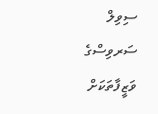ސިވިލް ސަރވިސްގެ ވަޒީފާތަކަށް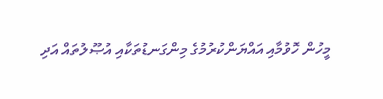މީހުން ހޮވުމާއި އައްޔަންކުރުމުގެ މިންގަނޑުތަކާއި އުޞޫލުތައް އަދި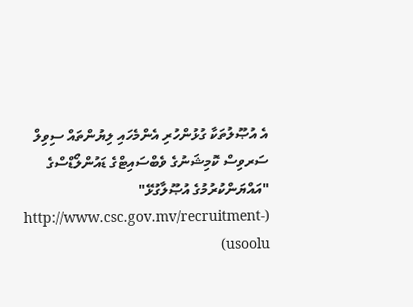އެ އުޞޫލުތަކާ ގުޅުންހުރި އެންމެހައި ލިޔުންތައް ސިވިލް ސަރވިސް ކޮމިޝަނުގެ ވެބްސައިޓްގެ ޑައުންލޯޑްސްގެ "އައްޔަންކުރުމުގެ އުޞޫލާގުޅޭ" (http://www.csc.gov.mv/recruitment-usoolu)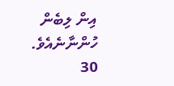އިން ލިބެން ހުންނާނެއެވެ.
30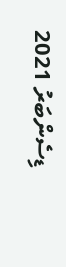ޑިސެންބަރު 2021